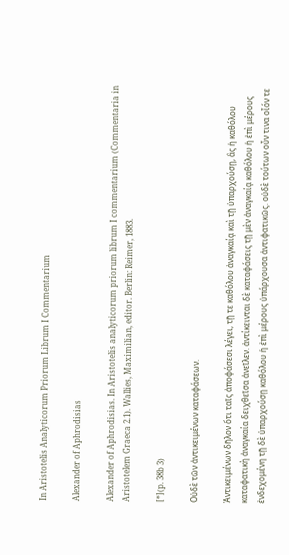In Aristotelis Analyticorum Priorum Librum I Commentarium

Alexander of Aphrodisias

Alexander of Aphrodisias. In Aristotelis analyticorum priorum librum I commentarium (Commentaria in Aristotelem Graeca 2.1). Wallies, Maximilian, editor. Berlin: Reimer, 1883.

[*](p. 38b 3)

Οὐδὲ τῶν ἀντικειμένων καταφάσεων.

Ἀντικειμένων δῆλον ὅτι ταῖς ἀποφάσεσι λέγει, τῇ τε καθόλου ἀναγκαίᾳ καὶ τῇ ὑπαρχούσῃ, ἃς ἡ καθόλου καταφατικὴ ἀναγκαία δειχθεῖσα ἀνεῖλεν. ἀντίκεινται δὲ καταφάσεις τῇ μὲν ἀναγκαίᾳ καθόλου ἡ ἐπὶ μέρους ἐνδεχομένη τῇ δὲ ὑπαρχούσῃ καθόλου ἡ ἐπὶ μέρους ὑπάρχουσα ἀντιφατικῶς. οὐδὲ τούτων οὖν τινα οἷόν τε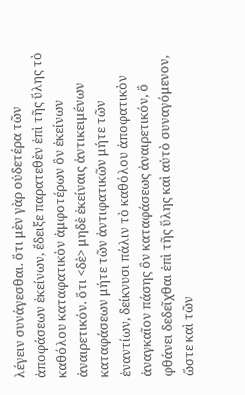λέγειν συνάγεσθαι. ὅτι μὲν γὰρ οὐδετέρα τῶν ἀποφάσεων ἐκείνων, ἔδειξε παρατεθὲν ἐπὶ τῆς ὕλης τὸ καθόλου καταφατικὸν ἀμφοτέρων ὃν ἐκείνων ἀναιρετικόν. ὅτι <δὲ> μηδὲ ἐκείναις ἀντικειμένων καταφάσεων μήτε τῶν ἀντιφατικῶν μήτε τῶν ἐναντίων, δείκνυσι πάλιν τὸ καθόλου ἀποφατικὸν ἀναγκαῖον πάσης ὂν καταφάσεως ἀναιρετικόν, ὃ φθάνει δεδεῖχθαι ἐπὶ τῆς ὕλης καὶ αὐτὸ συναγόμενον, ὥστε καὶ τῶν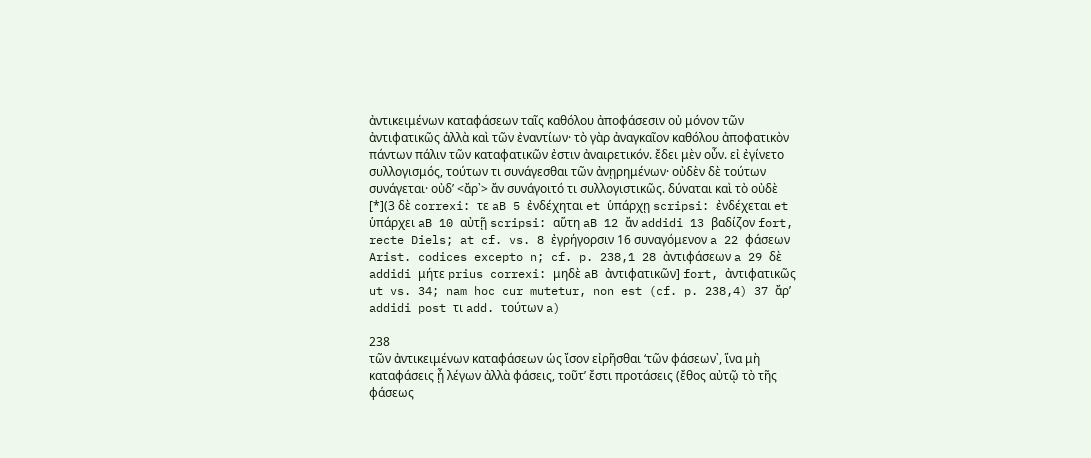ἀντικειμένων καταφάσεων ταῖς καθόλου ἀποφάσεσιν οὐ μόνον τῶν ἀντιφατικῶς ἀλλὰ καὶ τῶν ἐναντίων· τὸ γὰρ ἀναγκαῖον καθόλου ἀποφατικὸν πάντων πάλιν τῶν καταφατικῶν ἐστιν ἀναιρετικόν. ἔδει μὲν οὖν. εἰ ἐγίνετο συλλογισμός, τούτων τι συνάγεσθαι τῶν ἀνῃρημένων· οὐδὲν δὲ τούτων συνάγεται· οὐδ’ <ἄρ᾿> ἄν συνάγοιτό τι συλλογιστικῶς. δύναται καὶ τὸ οὐδὲ [*](3 δὲ correxi: τε aB 5 ἐνδέχηται et ὑπάρχῃ scripsi: ἐνδέχεται et ὑπάρχει aB 10 αὐτῇ scripsi: αὕτη aB 12 ἄν addidi 13 βαδίζον fort, recte Diels; at cf. vs. 8 ἐγρήγορσιν 16 συναγόμενον a 22 φάσεων Arist. codices excepto n; cf. p. 238,1 28 ἀντιφάσεων a 29 δὲ addidi μήτε prius correxi: μηδὲ aB ἀντιφατικῶν] fort, ἀντιφατικῶς ut vs. 34; nam hoc cur mutetur, non est (cf. p. 238,4) 37 ἄρ’ addidi post τι add. τούτων a)

238
τῶν ἀντικειμένων καταφάσεων ὡς ἴσον εἰρῆσθαι ‘τῶν φάσεων᾿, ἵνα μὴ καταφάσεις ᾖ λέγων ἀλλὰ φάσεις, τοῦτ’ ἔστι προτάσεις (ἔθος αὐτῷ τὸ τῆς φάσεως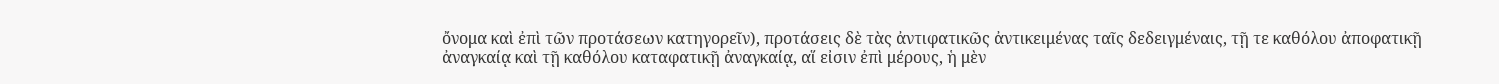ὄνομα καὶ ἐπὶ τῶν προτάσεων κατηγορεῖν), προτάσεις δὲ τὰς ἀντιφατικῶς ἀντικειμένας ταῖς δεδειγμέναις, τῇ τε καθόλου ἀποφατικῇ ἀναγκαίᾳ καὶ τῇ καθόλου καταφατικῇ ἀναγκαίᾳ, αἵ εἰσιν ἐπὶ μέρους, ἡ μὲν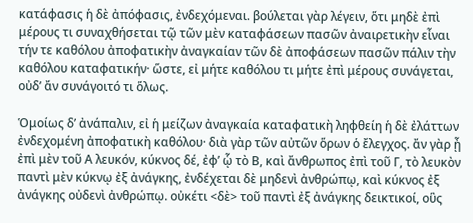κατάφασις ἡ δὲ ἀπόφασις, ἐνδεχόμεναι. βούλεται γὰρ λέγειν, ὅτι μηδὲ ἐπὶ μέρους τι συναχθήσεται τῷ τῶν μὲν καταφάσεων πασῶν ἀναιρετικὴν εἶναι τήν τε καθόλου ἀποφατικὴν ἀναγκαίαν τῶν δὲ ἀποφάσεων πασῶν πάλιν τὴν καθόλου καταφατικήν· ὥστε, εἰ μήτε καθόλου τι μήτε ἐπὶ μέρους συνάγεται, οὐδ’ ἄν συνάγοιτό τι ὅλως.

Ὁμοίως δ’ ἀνάπαλιν, εἰ ἡ μείζων ἀναγκαία καταφατικὴ ληφθείη ἡ δὲ ἐλάττων ἐνδεχομένη ἀποφατικὴ καθόλου· διὰ γὰρ τῶν αὐτῶν ὅρων ὁ ἔλεγχος. ἄν γὰρ ᾖ ἐπὶ μὲν τοῦ Α λευκόν, κύκνος δέ, ἐφ’ ᾧ τὸ Β, καὶ ἄνθρωπος ἐπὶ τοῦ Γ, τὸ λευκὸν παντὶ μὲν κύκνῳ ἐξ ἀνάγκης, ἐνδέχεται δὲ μηδενὶ ἀνθρώπῳ, καὶ κύκνος ἐξ ἀνάγκης οὐδενὶ ἀνθρώπῳ. οὐκέτι <δὲ> τοῦ παντὶ ἐξ ἀνάγκης δεικτικοί, οὓς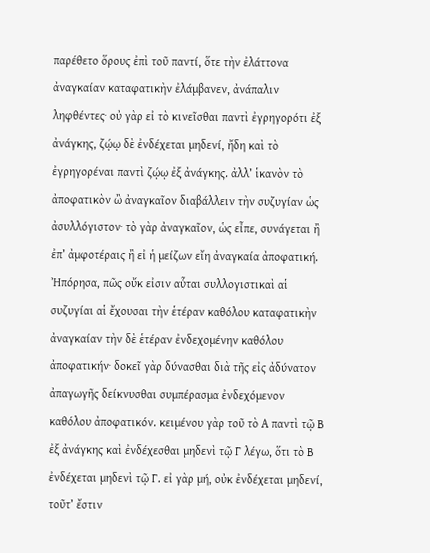παρέθετο ὅρους ἐπὶ τοῦ παντί, ὅτε τὴν ἐλάττονα ἀναγκαίαν καταφατικὴν ἐλάμβανεν, ἀνάπαλιν ληφθέντες· οὐ γὰρ εἰ τὸ κινεῖσθαι παντὶ ἐγρηγορότι ἐξ ἀνάγκης, ζῴῳ δὲ ἐνδέχεται μηδενί, ἤδη καὶ τὸ ἐγρηγορέναι παντὶ ζῴῳ ἐξ ἀνάγκης. ἀλλ’ ἱκανὸν τὸ ἀποφατικὸν ὢ ἀναγκαῖον διαβάλλειν τὴν συζυγίαν ὡς ἀσυλλόγιστον· τὸ γὰρ ἀναγκαῖον, ὡς εἶπε, συνάγεται ἢ ἐπ’ ἀμφοτέραις ἢ εἰ ἡ μείζων εἴη ἀναγκαία ἀποφατική. Ἠπόρησα, πῶς οὔκ εἰσιν αὗται συλλογιστικαὶ αἱ συζυγίαι αἱ ἔχουσαι τὴν ἑτέραν καθόλου καταφατικὴν ἀναγκαίαν τὴν δὲ ἑτέραν ἐνδεχομένην καθόλου ἀποφατικήν· δοκεῖ γὰρ δύνασθαι διὰ τῆς εἰς ἀδύνατον ἀπαγωγῆς δείκνυσθαι συμπέρασμα ἐνδεχόμενον καθόλου ἀποφατικόν. κειμένου γὰρ τοῦ τὸ Α παντὶ τῷ Β ἐξ ἀνάγκης καὶ ἐνδέχεσθαι μηδενὶ τῷ Γ λέγω, ὅτι τὸ Β ἐνδέχεται μηδενὶ τῷ Γ. εἰ γὰρ μή, οὐκ ἐνδέχεται μηδενί, τοῦτ’ ἔστιν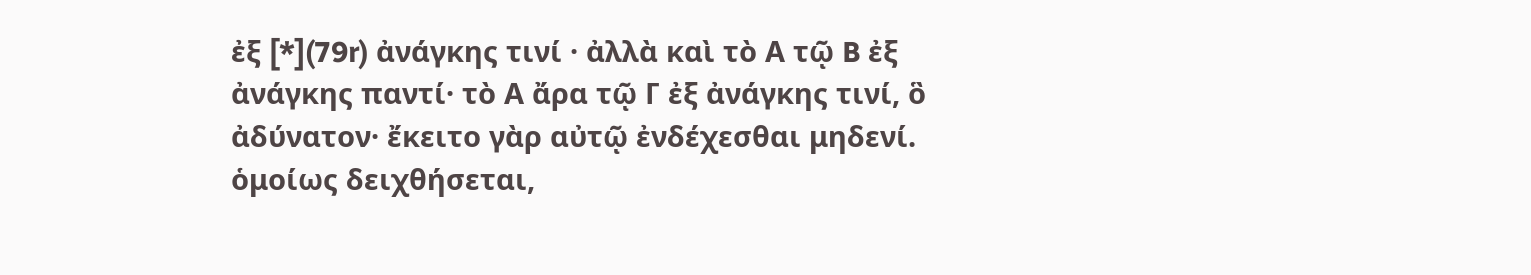ἐξ [*](79r) ἀνάγκης τινί · ἀλλὰ καὶ τὸ Α τῷ B ἐξ ἀνάγκης παντί· τὸ Α ἄρα τῷ Γ ἐξ ἀνάγκης τινί, ὃ ἀδύνατον· ἔκειτο γὰρ αὐτῷ ἐνδέχεσθαι μηδενί. ὁμοίως δειχθήσεται,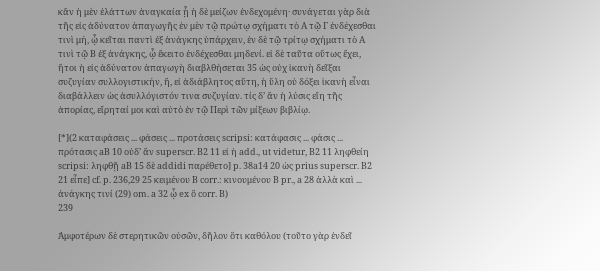κἄν ἡ μὲν ἐλάττων ἀναγκαία ᾖ ἡ δὲ μείζων ἐνδεχομένη· συνάγεται γὰρ διὰ τῆς εἰς ἀδύνατον ἀπαγωγῆς ἐν μὲν τῷ πρώτῳ σχήματι τὸ Α τῷ Γ ἐνδέχεσθαι τινὶ μή, ᾧ κεῖται παντὶ ἐξ ἀνάγκης ὑπάρχειν, ἐν δὲ τῷ τρίτῳ σχήματι τὸ Α τινὶ τῷ Β ἐξ ἀνάγκης, ᾧ ἔκειτο ἐνδέχεσθαι μηδενί. εἰ δὲ ταῦτα οὕτως ἔχει, ἤτοι ἡ εἰς ἀδύνατον ἀπαγωγὴ διαβλθήσεται 35 ὡς οὐχ ἱκανὴ δεῖξαι συζυγίαν συλλογιστικήν, ἤ, εἰ ἀδιάβλητος αὕτη, ἡ ὕλη οὐ δόξει ἱκανὴ εἶναι διαβάλλειν ὡς ἀσυλλόγιστόν τινα συζυγίαν. τίς δ’ ἄν ἡ λύσις εἴη τῆς ἀπορίας, εἴρηταί μοι καὶ αὐτὸ ἐν τῷ Περὶ τῶν μίξεων βιβλίῳ.

[*](2 καταφάσεις ... φάσεις ... προτάσεις scripsi: κατάφασις ... φάσις ... πρότασις aB 10 οὐδ’ ἄν superscr. Β2 11 εἰ ἡ add., ut videtur, Β2 11 ληφθείη scripsi: ληφθῇ aB 15 δὲ addidi παρέθετο] p. 38a14 20 ὡς prius superscr. Β2 21 εἶπε] cf. p. 236,29 25 κειμένου Β corr.: κινουμένου Β pr., a 28 ἀλλὰ καὶ ... ἀνάγκης τινί (29) om. a 32 ᾦ ex ὃ corr. Β)
239

Ἀμφοτέρων δὲ στερητικῶν οὐσῶν, δῆλον ὅτι καθόλου (τοῦτο γὰρ ἐνδεῖ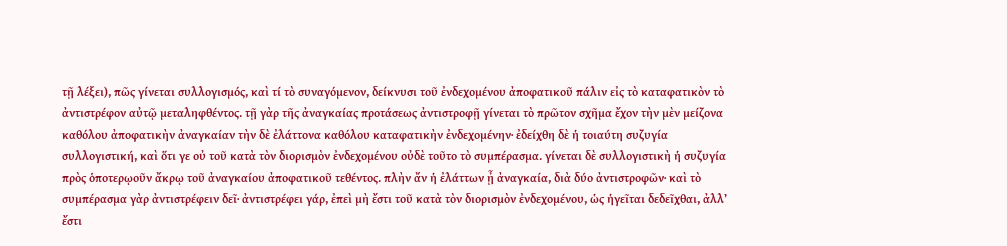τῇ λέξει), πῶς γίνεται συλλογισμός, καὶ τί τὸ συναγόμενον, δείκνυσι τοῦ ἐνδεχομένου ἀποφατικοῦ πάλιν εἰς τὸ καταφατικὸν τὸ ἀντιστρέφον αὐτῷ μεταληφθέντος. τῇ γὰρ τῆς ἀναγκαίας προτάσεως ἀντιστροφῇ γίνεται τὸ πρῶτον σχῆμα ἔχον τὴν μὲν μείζονα καθόλου ἀποφατικὴν ἀναγκαίαν τὴν δὲ ἐλάττονα καθόλου καταφατικὴν ἐνδεχομένην· ἐδείχθη δὲ ἡ τοιαύτη συζυγία συλλογιστική, καὶ ὅτι γε οὐ τοῦ κατὰ τὸν διορισμὸν ἐνδεχομένου οὐδὲ τοῦτο τὸ συμπέρασμα. γίνεται δὲ συλλογιστικὴ ἡ συζυγία πρὸς ὁποτερῳοῦν ἄκρῳ τοῦ ἀναγκαίου ἀποφατικοῦ τεθέντος. πλὴν ἄν ἡ ἐλάττων ᾖ ἀναγκαία, διὰ δύο ἀντιστροφῶν· καὶ τὸ συμπέρασμα γὰρ ἀντιστρέφειν δεῖ· ἀντιστρέφει γάρ, ἐπεὶ μὴ ἔστι τοῦ κατὰ τὸν διορισμὸν ἐνδεχομένου, ὡς ἡγεῖται δεδεῖχθαι, ἀλλ’ ἔστι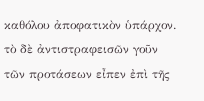καθόλου ἀποφατικὸν ὑπάρχον. τὸ δὲ ἀντιστραφεισῶν γοῦν τῶν προτάσεων εἶπεν ἐπὶ τῆς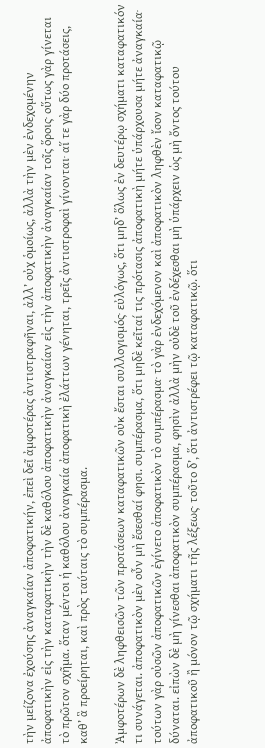τὴν μείζονα ἐχούσης ἀναγκαίαν ἀποφατικήν, ἐπεὶ δεῖ ἀμφοτέρας ἀντιστραφῆναι, ἀλλ’ οὐχ ὁμοίως, ἀλλὰ τὴν μὲν ἐνδεχομένην ἀποφατικὴν εἰς τὴν καταφατικὴν τὴν δὲ καθόλου ἀποφατικὴν ἀναγκαίαν εἰς τὴν ἀποφατικὴν ἀναγκαίαν τοῖς ὅροις· οὕτως γὰρ γίνεται τὸ πρῶτον σχῆμα. ὅταν μέντοι ἡ καθόλου ἀναγκαία ἀποφατικὴ ἐλάττων γένηται, τρεῖς ἀντιστροφαὶ γίνονται· αἵ τε γὰρ δύο προτάσεις, καθ’ ἃ προείρηται, καὶ πρὸς ταύταις τὸ συμπέρασμα.

Ἀμφοτέρων δὲ ληφθεισῶν τῶν προτάσεων καταφατικῶν οὐκ ἔσται συλλογισμός· εὐλόγως, ὅτι μηδ’ ὅλως ἐν δευτέρῳ σχήματι καταφατικόν τι συνάγεται. ἀποφατικὸν μὲν οὖν μὴ ἔσεσθαί φησι. συμπέρασμα, ὅτι μηδὲ κεῖταί τις πρότασις ἀποφατικὴ μήτε ὑπάρχουσα μήτε ἀναγκαία· τούτων γὰρ οὐσῶν ἀποφατικῶν ἐγίνετο ἀποφατικὸν τὸ συμπέρασμα· τὸ γὰρ ἐνδεχόμενον καὶ ἀποφατικὸν ληφθὲν ἴσον καταφατικῷ δύναται. εἰπὼν δὲ μὴ γίνεσθαι ἀποφατικὸν συμπέρασμα, φησὶν ἀλλὰ μὴν οὐδὲ τοῦ ἐνδέχεσθαι μὴ ὑπάρχειν ὡς μὴ ὄντος τούτου ἀποφατικοῦ ἢ μόνον τῷ σχήματι τῆς λέξεως· τοῦτο δ’, ὅτι ἀντιστρέφει τῷ καταφατικῷ. ὅτι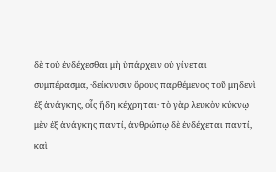δὲ τοὐ ἐνδέχεσθαι μὴ ὑπάρχειν οὐ γίνεται συμπέρασμα, ·δείκνυσιν ὅρους παρθέμενος τοῦ μηδενὶ ἐξ ἀνάγκης, οἷς ἤδη κέχρηται· τὸ γὰρ λευκὸν κύκνῳ μὲν ἐξ ἀνάγκης παντί, ἀνθρώπῳ δὲ ἐνδέχεται παντί, καὶ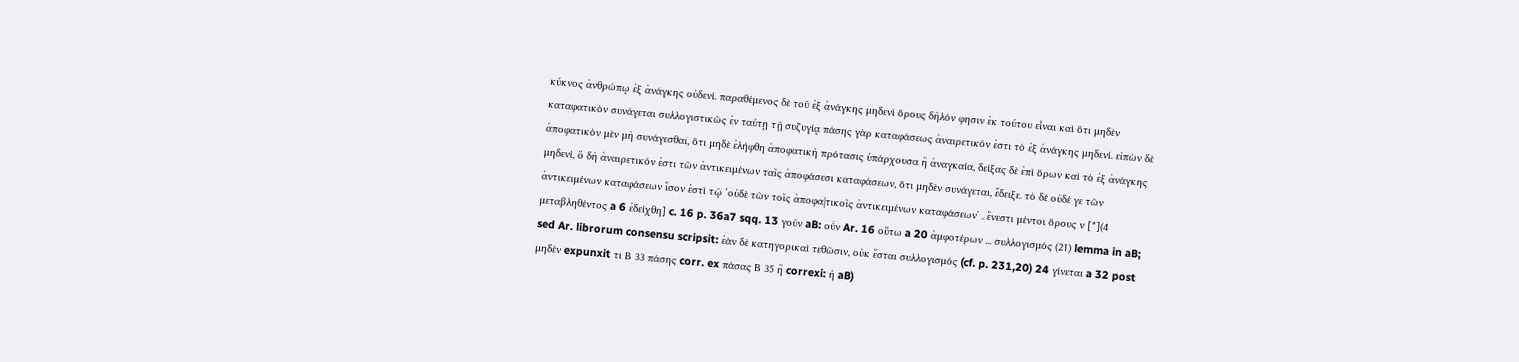κύκνος ἀνθρώπῳ ἐξ ἀνάγκης οὐδενί. παραθέμενος δὲ τοῦ ἐξ ἀνάγκης μηδενὶ ὅρους δῆλόν φησιν ἐκ τούτου εἶναι καὶ ὅτι μηδὲν καταφατικὸν συνάγεται συλλογιστικῶς ἐν ταύτῃ τῇ συζυγίᾳ πάσης γὰρ καταφάσεως ἀναιρετικόν ἐστι τὸ ἐξ ἀνάγκης μηδενί. εἰπὼν δὲ ἀποφατικὸν μὲν μὴ συνάγεσθαι, ὅτι μηδὲ ἐλήφθη ἀποφατικὴ πρότασις ὑπάρχουσα ἢ ἀναγκαία, δείξας δὲ ἐπὶ ὅρων καὶ τὸ ἐξ ἀνάγκης μηδενί, ὃ δὴ ἀναιρετικόν ἐστι τῶν ἀντικειμένων ταῖς ἀποφάσεσι καταφάσεων, ὅτι μηδὲν συνάγεται, ἔδειξε. τὸ δὲ οὐδέ γε τῶν ἀντικειμένων καταφάσεων ἴσον ἐστὶ τῷ ‘οὐδὲ τῶν τοῖς ἀποφα|τικοῖς ἀντικειμένων καταφάσεων᾿ . ἔνεστι μέντοι ὅρους ν [*](4 μεταβληθέντος a 6 ἐδείχθη] c. 16 p. 36a7 sqq. 13 γοῦν aB: οὖν Ar. 16 οὕτω a 20 ἀμφοτέρων ... συλλογισμός (21) lemma in aB; sed Ar. librorum consensu scripsit: ἐὰν δὲ κατηγορικαὶ τεθῶσιν, οὐκ ἔσται συλλογισμός (cf. p. 231,20) 24 γίνεται a 32 post μηδὲν expunxit τι Β 33 πάσης corr. ex πάσας Β 35 ἢ correxi: ἡ aB)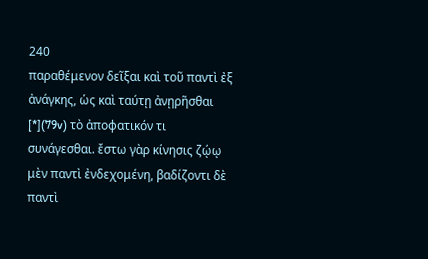240
παραθέμενον δεῖξαι καὶ τοῦ παντὶ ἐξ ἀνάγκης, ὡς καὶ ταύτῃ ἀνῃρῆσθαι [*](79v) τὸ ἀποφατικόν τι συνάγεσθαι. ἔστω γὰρ κίνησις ζῴῳ μὲν παντὶ ἐνδεχομένη, βαδίζοντι δὲ παντὶ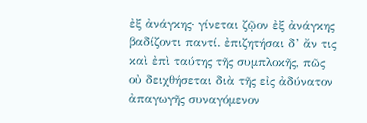ἐξ ἀνάγκης· γίνεται ζῷον ἐξ ἀνάγκης βαδίζοντι παντί. ἐπιζητήσαι δ’ ἄν τις καὶ ἐπὶ ταύτης τῆς συμπλοκῆς, πῶς οὐ δειχθήσεται διὰ τῆς εἰς ἀδύνατον ἀπαγωγῆς συναγόμενον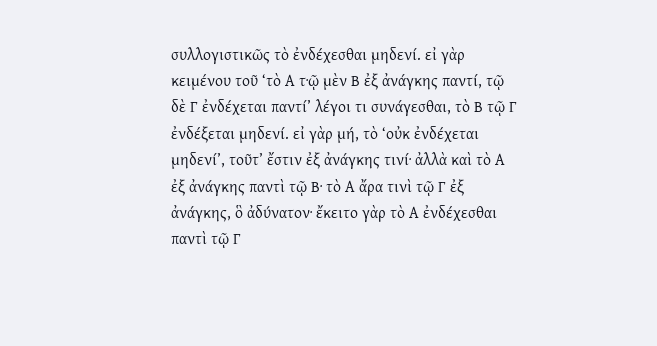συλλογιστικῶς τὸ ἐνδέχεσθαι μηδενί. εἰ γὰρ κειμένου τοῦ ‘τὸ Α τ·ῷ μὲν Β ἐξ ἀνάγκης παντί, τῷ δὲ Γ ἐνδέχεται παντί’ λέγοι τι συνάγεσθαι, τὸ Β τῷ Γ ἐνδέξεται μηδενί. εἰ γὰρ μή, τὸ ‘οὐκ ἐνδέχεται μηδενί’, τοῦτ’ ἔστιν ἐξ ἀνάγκης τινί· ἀλλὰ καὶ τὸ Α ἐξ ἀνάγκης παντὶ τῷ Β· τὸ Α ἄρα τινὶ τῷ Γ ἐξ ἀνάγκης, ὃ ἀδύνατον· ἔκειτο γὰρ τὸ Α ἐνδέχεσθαι παντὶ τῷ Γ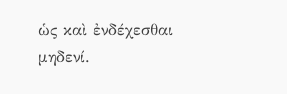ὡς καὶ ἐνδέχεσθαι μηδενί.